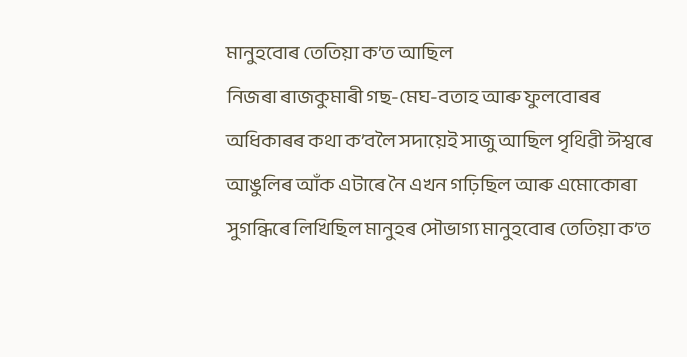মানুহবোৰ তেতিয়া ক’ত আছিল
নিজৰা ৰাজকুমাৰী গছ-মেঘ-বতাহ আৰু ফুলবোৰৰ অধিকাৰৰ কথা ক’বলৈ সদায়েই সাজু আছিল পৃথিৱী ঈশ্বৰে আঙুলিৰ আঁক এটাৰে নৈ এখন গঢ়িছিল আৰু এমোকোৰা সুগন্ধিৰে লিখিছিল মানুহৰ সৌভাগ্য মানুহবোৰ তেতিয়া ক’ত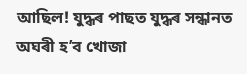আছিল! যুদ্ধৰ পাছত যুদ্ধৰ সন্ধানত অঘৰী হ’ব খোজা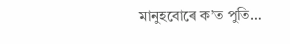মানুহবোৰে ক’ত পুতি…